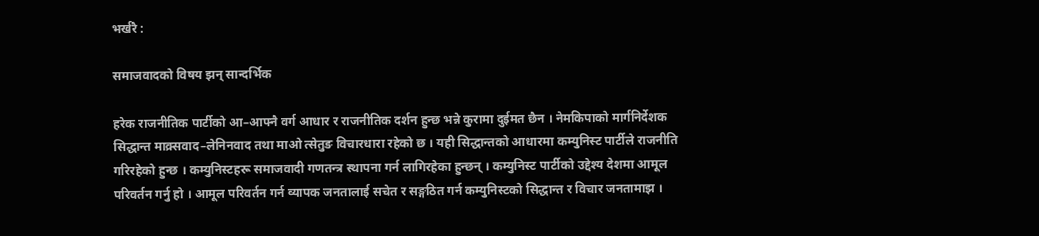भर्खरै :

समाजवादको विषय झन् सान्दर्भिक

हरेक राजनीतिक पार्टीको आ–आफ्नै वर्ग आधार र राजनीतिक दर्शन हुन्छ भन्ने कुरामा दुईमत छैन । नेमकिपाको मार्गनिर्देशक सिद्धान्त माक्र्सवाद–लेनिनवाद तथा माओ त्सेतुङ विचारधारा रहेको छ । यही सिद्धान्तको आधारमा कम्युनिस्ट पार्टीले राजनीति गरिरहेको हुन्छ । कम्युनिस्टहरू समाजवादी गणतन्त्र स्थापना गर्न लागिरहेका हुन्छन् । कम्युनिस्ट पार्टीको उद्देश्य देशमा आमूल परिवर्तन गर्नु हो । आमूल परिवर्तन गर्न व्यापक जनतालाई सचेत र सङ्गठित गर्न कम्युनिस्टको सिद्धान्त र विचार जनतामाझ ।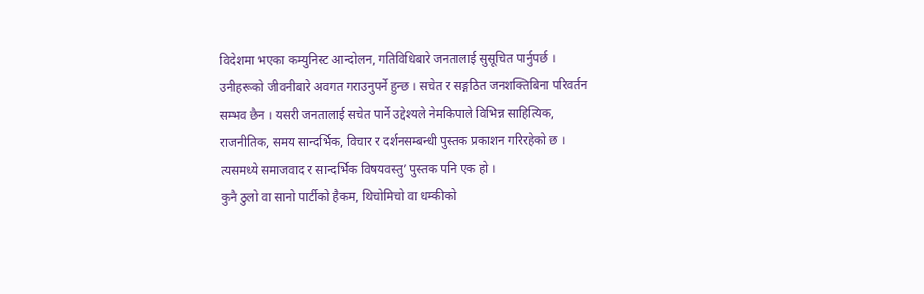विदेशमा भएका कम्युनिस्ट आन्दोलन, गतिविधिबारे जनतालाई सुसूचित पार्नुपर्छ । उनीहरूको जीवनीबारे अवगत गराउनुपर्ने हुन्छ । सचेत र सङ्गठित जनशक्तिबिना परिवर्तन सम्भव छैन । यसरी जनतालाई सचेत पार्ने उद्देश्यले नेमकिपाले विभिन्न साहित्यिक, राजनीतिक, समय सान्दर्भिक, विचार र दर्शनसम्बन्धी पुस्तक प्रकाशन गरिरहेको छ । त्यसमध्ये समाजवाद र सान्दर्भिक विषयवस्तु’ पुस्तक पनि एक हो ।
कुनै ठुलो वा सानो पार्टीको हैकम, थिचोमिचो वा धम्कीको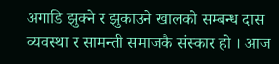अगाडि झुक्ने र झुकाउने खालको सम्बन्ध दास व्यवस्था र सामन्ती समाजकै संस्कार हो । आज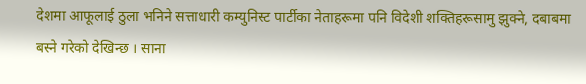देशमा आफूलाई ठुला भनिने सत्ताधारी कम्युनिस्ट पार्टीका नेताहरूमा पनि विदेशी शक्तिहरूसामु झुक्ने, दबाबमा बस्ने गरेको देखिन्छ । साना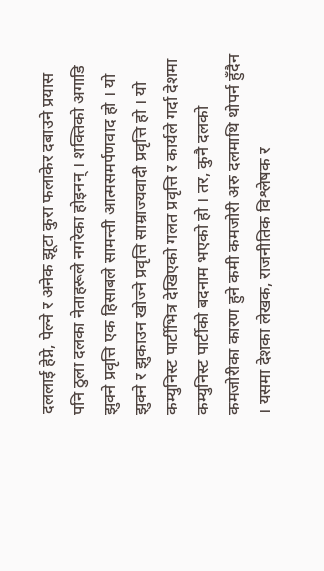दललाई हेप्ने, पेल्ने र अनेक झूटा कुरा फलाकेर दबाउने प्रयास पनि ठुला दलका नेताहरूले नगरेका होइनन् । शक्तिको अगाडि झुक्ने प्रवृत्ति एक हिसाबले सामन्ती आत्मसमर्पणवाद हो । यो झुक्ने र झुकाउन खोज्ने प्रवृत्ति साम्राज्यवादी प्रवृत्ति हो । यो कम्युनिस्ट पार्टीभित्र देखिएको गलत प्रवृत्ति र कार्यले गर्दा देशमा कम्युनिस्ट पार्टीको बदनाम भएको हो । तर, कुनै दलको कमजोरीका कारण हुने कमी कमजोरी अरु दलमाथि थोपर्न हुँदैन । यसमा देशका लेखक, राजनीतिक विश्लेषक र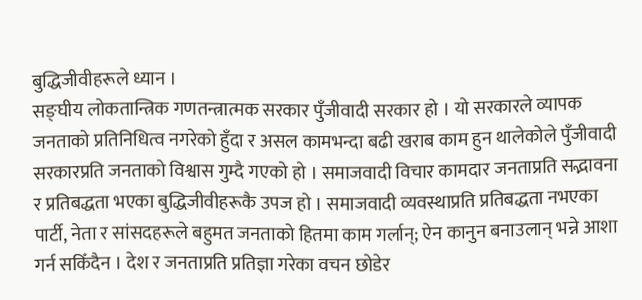बुद्धिजीवीहरूले ध्यान ।
सङ्घीय लोकतान्त्रिक गणतन्त्रात्मक सरकार पुँजीवादी सरकार हो । यो सरकारले व्यापक जनताको प्रतिनिधित्व नगरेको हुँदा र असल कामभन्दा बढी खराब काम हुन थालेकोले पुँजीवादी सरकारप्रति जनताको विश्वास गुम्दै गएको हो । समाजवादी विचार कामदार जनताप्रति सद्भावना र प्रतिबद्धता भएका बुद्धिजीवीहरूकै उपज हो । समाजवादी व्यवस्थाप्रति प्रतिबद्धता नभएका पार्टी, नेता र सांसदहरूले बहुमत जनताको हितमा काम गर्लान्; ऐन कानुन बनाउलान् भन्ने आशा गर्न सकिँदैन । देश र जनताप्रति प्रतिज्ञा गरेका वचन छोडेर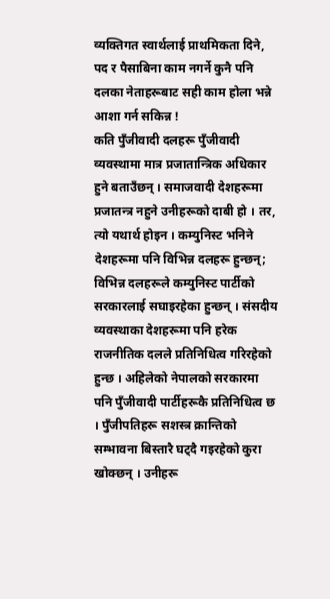व्यक्तिगत स्वार्थलाई प्राथमिकता दिने, पद र पैसाबिना काम नगर्ने कुनै पनि दलका नेताहरूबाट सही काम होला भन्ने आशा गर्न सकिन्न !
कति पुँजीवादी दलहरू पुँजीवादी व्यवस्थामा मात्र प्रजातान्त्रिक अधिकार हुने बताउँछन् । समाजवादी देशहरूमा प्रजातन्त्र नहुने उनीहरूको दाबी हो । तर, त्यो यथार्थ होइन । कम्युनिस्ट भनिने देशहरूमा पनि विभिन्न दलहरू हुन्छन्; विभिन्न दलहरूले कम्युनिस्ट पार्टीको सरकारलाई सघाइरहेका हुन्छन् । संसदीय व्यवस्थाका देशहरूमा पनि हरेक राजनीतिक दलले प्रतिनिधित्व गरिरहेको हुन्छ । अहिलेको नेपालको सरकारमा पनि पुँजीवादी पार्टीहरूकै प्रतिनिधित्व छ । पुँजीपतिहरू सशस्त्र क्रान्तिको सम्भावना बिस्तारै घट्दै गइरहेको कुरा खोक्छन् । उनीहरू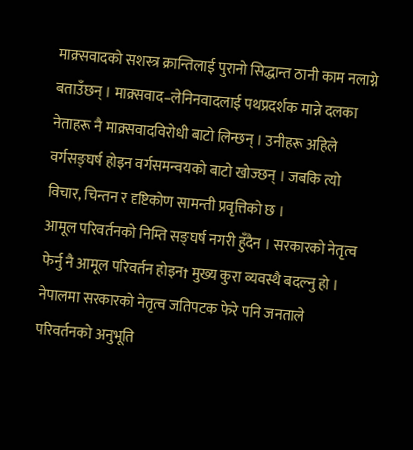माक्र्सवादको सशस्त्र क्रान्तिलाई पुरानो सिद्धान्त ठानी काम नलाग्ने बताउँछन् । माक्र्सवाद–लेनिनवादलाई पथप्रदर्शक मान्ने दलका नेताहरू नै माक्र्सवादविरोधी बाटो लिन्छन् । उनीहरू अहिले वर्गसङ्घर्ष होइन वर्गसमन्वयको बाटो खोज्छन् । जबकि त्यो विचार, चिन्तन र दृष्टिकोण सामन्ती प्रवृत्तिको छ ।
आमूल परिवर्तनको निम्ति सङ्घर्ष नगरी हुँदैन । सरकारको नेतृत्व फेर्नु नै आमूल परिवर्तन होइन† मुख्य कुरा व्यवस्थै बदल्नु हो । नेपालमा सरकारको नेतृत्व जतिपटक फेरे पनि जनताले परिवर्तनको अनुभूति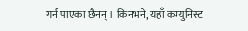गर्न पाएका छैनन् । किनभने, यहाँ कम्युनिस्ट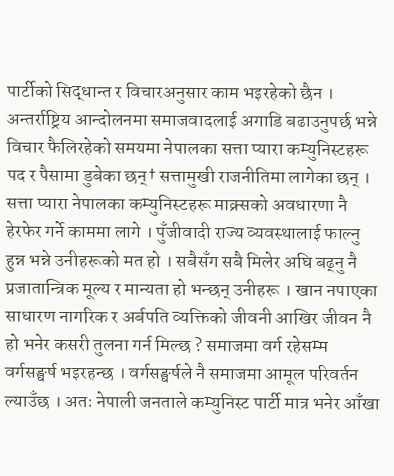पार्टीको सिद्धान्त र विचारअनुसार काम भइरहेको छैन । अन्तर्राष्ट्रिय आन्दोलनमा समाजवादलाई अगाडि बढाउनुपर्छ भन्ने विचार फैलिरहेको समयमा नेपालका सत्ता प्यारा कम्युनिस्टहरू पद र पैसामा डुबेका छन्† सत्तामुखी राजनीतिमा लागेका छन् ।
सत्ता प्यारा नेपालका कम्युनिस्टहरू माक्र्सको अवधारणा नै हेरफेर गर्ने काममा लागे । पुँजीवादी राज्य व्यवस्थालाई फाल्नु हुन्न भन्ने उनीहरूको मत हो । सबैसँग सबै मिलेर अघि बढ्नु नै प्रजातान्त्रिक मूल्य र मान्यता हो भन्छन् उनीहरू । खान नपाएका साधारण नागरिक र अर्बपति व्यक्तिको जीवनी आखिर जीवन नै हो भनेर कसरी तुलना गर्न मिल्छ ? समाजमा वर्ग रहेसम्म वर्गसङ्घर्ष भइरहन्छ । वर्गसङ्घर्षले नै समाजमा आमूल परिवर्तन ल्याउँछ । अतः नेपाली जनताले कम्युनिस्ट पार्टी मात्र भनेर आँखा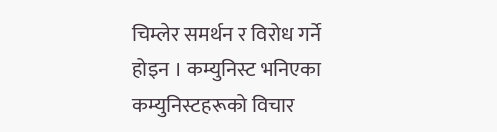चिम्लेर समर्थन र विरोध गर्ने होइन । कम्युनिस्ट भनिएका कम्युनिस्टहरूको विचार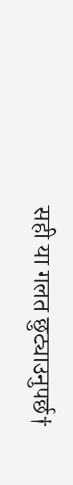सही या गलत छुट्याउनुपर्छ†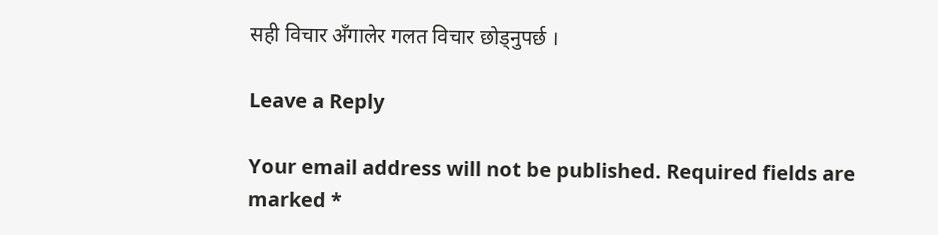सही विचार अँगालेर गलत विचार छोड्नुपर्छ ।

Leave a Reply

Your email address will not be published. Required fields are marked *